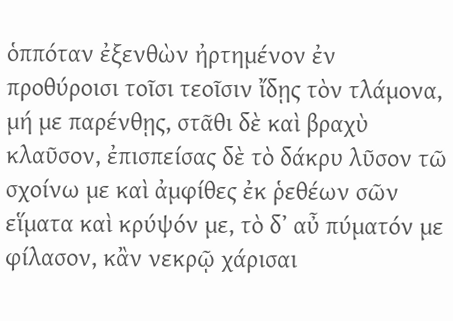ὁππόταν ἐξενθὼν ἠρτημένον ἐν προθύροισι τοῖσι τεοῖσιν ἴδῃς τὸν τλάμονα, μή με παρένθῃς, στᾶθι δὲ καὶ βραχὺ κλαῦσον, ἐπισπείσας δὲ τὸ δάκρυ λῦσον τῶ σχοίνω με καὶ ἀμφίθες ἐκ ῥεθέων σῶν εἵματα καὶ κρύψόν με, τὸ δʼ αὖ πύματόν με φίλασον, κἂν νεκρῷ χάρισαι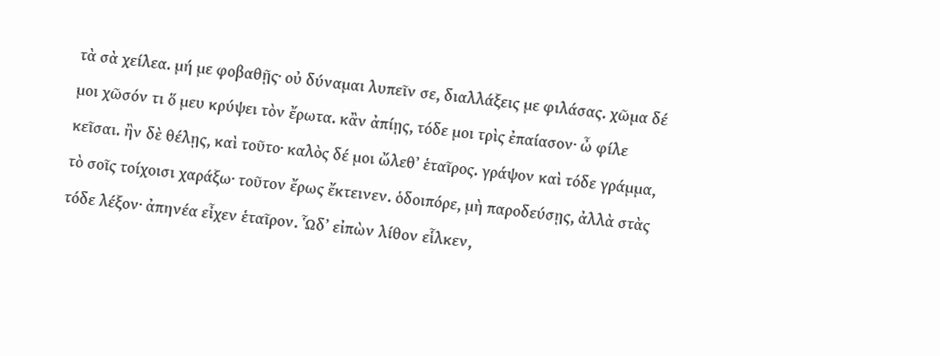τὰ σὰ χείλεα. μή με φοβαθῇς· οὐ δύναμαι λυπεῖν σε, διαλλάξεις με φιλάσας. χῶμα δέ μοι χῶσόν τι ὅ μευ κρύψει τὸν ἔρωτα. κἂν ἀπίῃς, τόδε μοι τρὶς ἐπαίασον· ὦ φίλε κεῖσαι. ἢν δὲ θέλῃς, καὶ τοῦτο· καλὸς δέ μοι ὤλεθʼ ἑταῖρος. γράψον καὶ τόδε γράμμα, τὸ σοῖς τοίχοισι χαράξω· τοῦτον ἔρως ἔκτεινεν. ὁδοιπόρε, μὴ παροδεύσῃς, ἀλλὰ στὰς τόδε λέξον· ἀπηνέα εἶχεν ἑταῖρον. Ὧδʼ εἰπὼν λίθον εἷλκεν,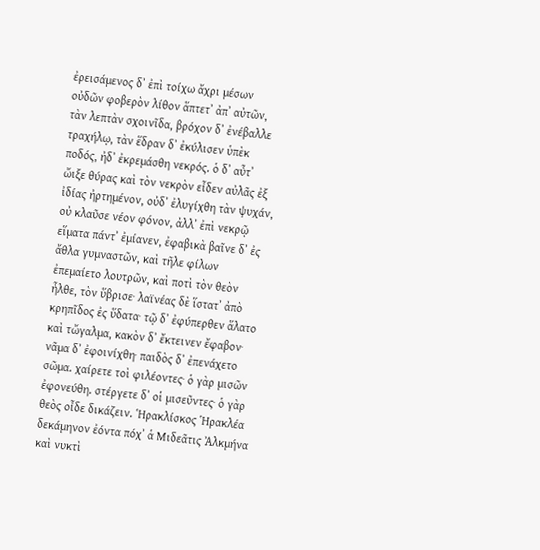ἐρεισάμενος δʼ ἐπὶ τοίχω ἄχρι μέσων οὐδῶν φοβερὸν λίθον ἅπτετʼ ἀπʼ αὐτῶν, τὰν λεπτὰν σχοινῖδα, βρόχον δʼ ἐνέβαλλε τραχήλῳ, τὰν ἕδραν δʼ ἐκύλισεν ὑπὲκ ποδός, ἠδʼ ἐκρεμάσθη νεκρός. ὁ δʼ αὖτʼ ὤιξε θύρας καὶ τὸν νεκρὸν εἶδεν αὐλᾶς ἐξ ἰδίας ἠρτημένον, οὐδʼ ἐλυγίχθη τὰν ψυχάν, οὐ κλαῦσε νέον φόνον, ἀλλʼ ἐπὶ νεκρῷ εἵματα πάντʼ ἐμίανεν, ἐφαβικὰ βαῖνε δʼ ἐς ἄθλα γυμναστῶν, καὶ τῆλε φίλων ἐπεμαίετο λουτρῶν, καὶ ποτὶ τὸν θεὸν ἦλθε, τὸν ὕβρισε· λαϊνέας δὲ ἵστατʼ ἀπὸ κρηπῖδος ἐς ὕδατα· τῷ δʼ ἐφύπερθεν ἅλατο καὶ τὤγαλμα, κακὸν δʼ ἔκτεινεν ἔφαβον· νᾶμα δʼ ἐφοινίχθη· παιδὸς δʼ ἐπενάχετο σῶμα. χαίρετε τοὶ φιλέοντες· ὁ γὰρ μισῶν ἐφονεύθη. στέργετε δʼ οἱ μισεῦντες· ὁ γὰρ θεὸς οἶδε δικάζειν. Ἡρακλίσκος Ἡρακλέα δεκάμηνον ἐόντα πόχʼ ἁ Μιδεᾶτις Ἀλκμήνα καὶ νυκτὶ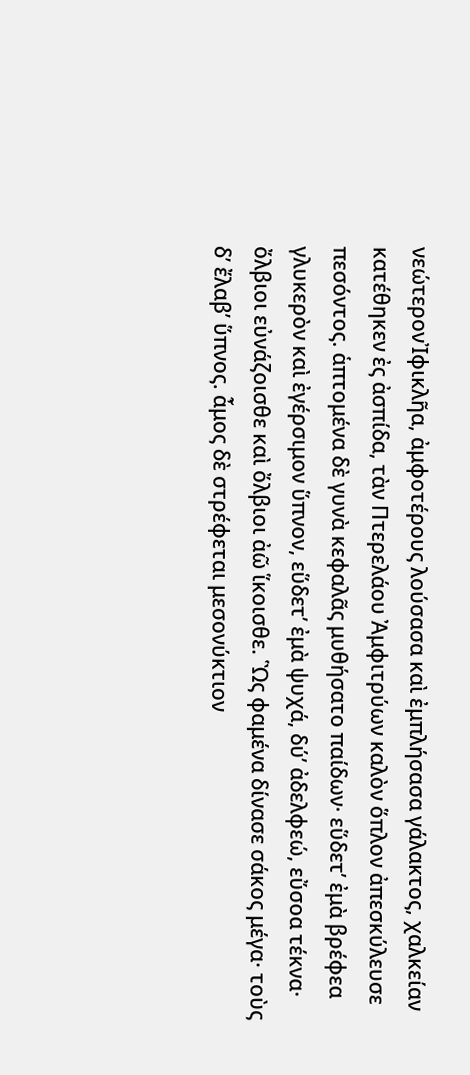νεώτερονἸφικλῆα, ἀμφοτέρους λούσασα καὶ ἐμπλήσασα γάλακτος, χαλκείαν κατέθηκεν ἐς ἀσπίδα, τὰν Πτερελάου Ἀμφιτρύων καλὸν ὅπλον ἀπεσκύλευσε πεσόντος. ἁπτομένα δὲ γυνὰ κεφαλᾶς μυθήσατο παίδων· εὕδετʼ ἐμὰ βρέφεα γλυκερὸν καὶ ἐγέρσιμον ὕπνον, εὕδετʼ ἐμὰ ψυχά, δύʼ ἀδελφεώ, εὔσοα τέκνα· ὄλβιοι εὐνάζοισθε καὶ ὄλβιοι ἀῶ ἵκοισθε. Ὣς φαμένα δίνασε σάκος μέγα· τοὺς δʼ ἔλαβʼ ὕπνος. ἆμος δὲ στρέφεται μεσονύκτιον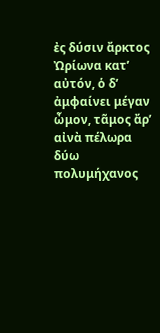ἐς δύσιν ἄρκτος Ὠρίωνα κατʼ αὐτόν, ὁ δʼ ἀμφαίνει μέγαν ὦμον, τᾶμος ἄρʼ αἰνὰ πέλωρα δύω πολυμήχανος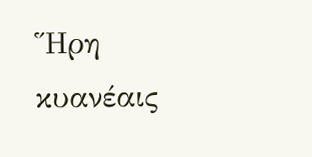Ἥρη κυανέαις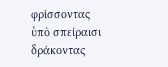φρίσσοντας ὑπὸ σπείραισι δράκοντας